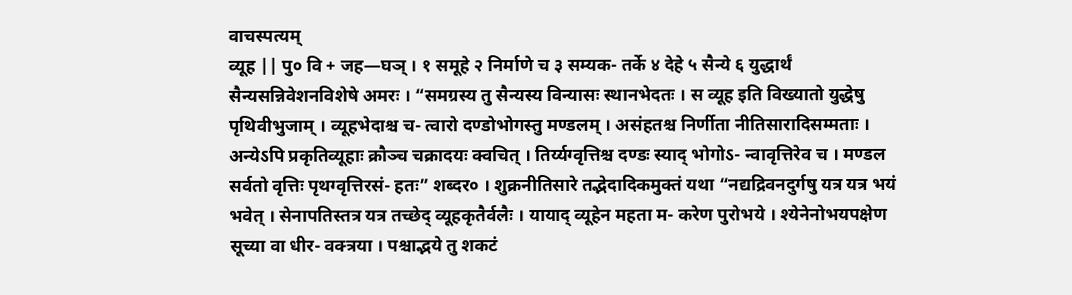वाचस्पत्यम्
व्यूह || पु० वि + जह—घञ् । १ समूहे २ निर्माणे च ३ सम्यक- तर्के ४ देहे ५ सैन्ये ६ युद्धार्थं सैन्यसन्निवेशनविशेषे अमरः । “समग्रस्य तु सैन्यस्य विन्यासः स्थानभेदतः । स व्यूह इति विख्यातो युद्धेषु पृथिवीभुजाम् । व्यूहभेदाश्च च- त्वारो दण्डोभोगस्तु मण्डलम् । असंहतश्च निर्णीता नीतिसारादिसम्मताः । अन्येऽपि प्रकृतिव्यूहाः क्रौञ्च चक्रादयः क्वचित् । तिर्य्यग्वृत्तिश्च दण्डः स्याद् भोगोऽ- न्वावृत्तिरेव च । मण्डल सर्वतो वृत्तिः पृथग्वृत्तिरसं- हतः” शब्दर० । शुक्रनीतिसारे तद्भेदादिकमुक्तं यथा “नद्यद्रिवनदुर्गषु यत्र यत्र भयं भवेत् । सेनापतिस्तत्र यत्र तच्छेद् व्यूहकृतैर्वलैः । यायाद् व्यूहेन महता म- करेण पुरोभये । श्येनेनोभयपक्षेण सूच्या वा धीर- वक्त्रया । पश्चाद्भये तु शकटं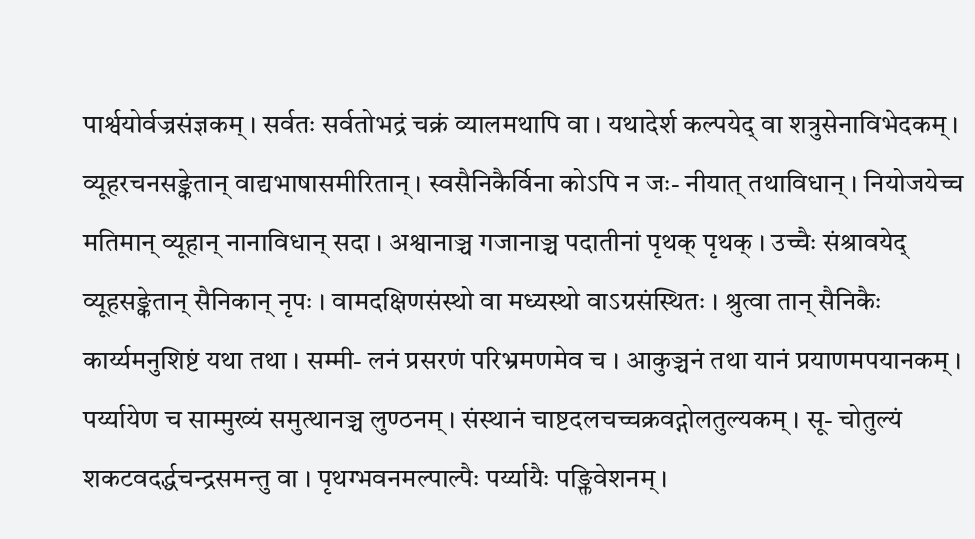पार्श्वयोर्वज्रसंज्ञकम् । सर्वतः सर्वतोभद्रं चक्रं व्यालमथापि वा । यथादेर्श कल्पयेद् वा शत्रुसेनाविभेदकम् । व्यूहरचनसङ्केतान् वाद्यभाषासमीरितान् । स्वसैनिकैर्विना कोऽपि न जः- नीयात् तथाविधान् । नियोजयेच्च मतिमान् व्यूहान् नानाविधान् सदा । अश्वानाञ्च गजानाञ्च पदातीनां पृथक् पृथक् । उच्चैः संश्रावयेद् व्यूहसङ्केतान् सैनिकान् नृपः । वामदक्षिणसंस्थो वा मध्यस्थो वाऽग्रसंस्थितः । श्रुत्वा तान् सैनिकैः कार्य्यमनुशिष्टं यथा तथा । सम्मी- लनं प्रसरणं परिभ्रमणमेव च । आकुञ्चनं तथा यानं प्रयाणमपयानकम् । पर्य्यायेण च साम्मुख्यं समुत्थानञ्च लुण्ठनम् । संस्थानं चाष्टदलचच्चक्रवद्गोलतुल्यकम् । सू- चोतुल्यं शकटवदर्द्धचन्द्रसमन्तु वा । पृथग्भवनमल्पाल्पैः पर्य्यायैः पङ्क्तिवेशनम् ।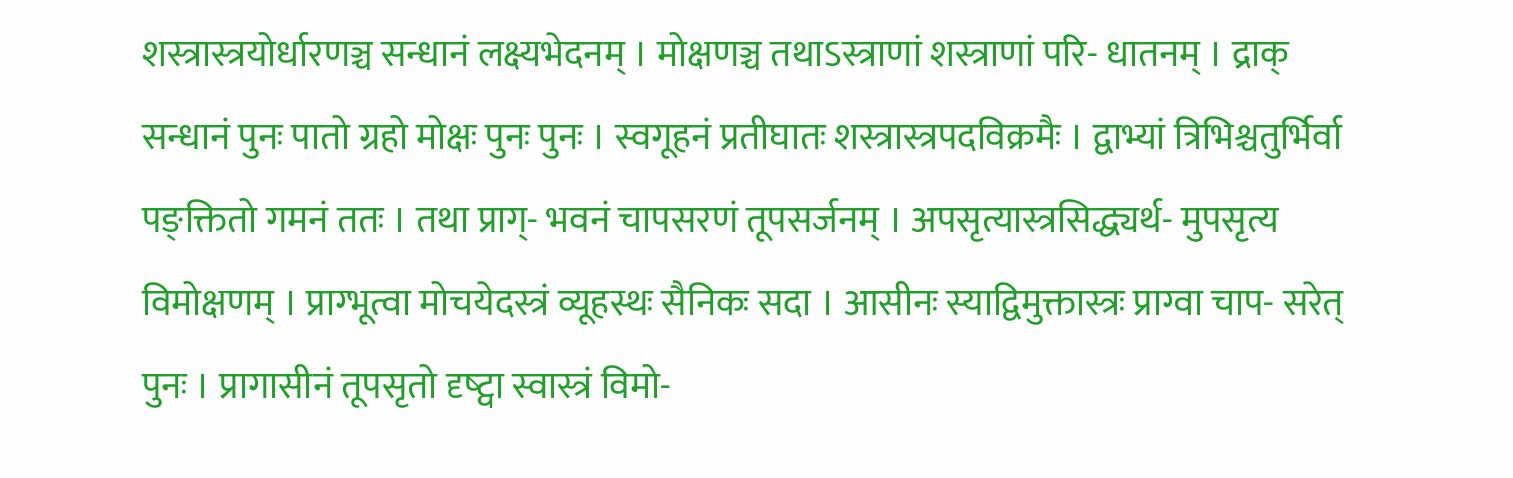शस्त्रास्त्रयोर्धारणञ्च सन्धानं लक्ष्यभेदनम् । मोक्षणञ्च तथाऽस्त्राणां शस्त्राणां परि- धातनम् । द्राक् सन्धानं पुनः पातो ग्रहो मोक्षः पुनः पुनः । स्वगूहनं प्रतीघातः शस्त्रास्त्रपदविक्रमैः । द्वाभ्यां त्रिभिश्चतुर्भिर्वा पङ्क्तितो गमनं ततः । तथा प्राग्- भवनं चापसरणं तूपसर्जनम् । अपसृत्यास्त्रसिद्ध्यर्थ- मुपसृत्य विमोक्षणम् । प्राग्भूत्वा मोचयेदस्त्रं व्यूहस्थः सैनिकः सदा । आसीनः स्याद्विमुक्तास्त्रः प्राग्वा चाप- सरेत् पुनः । प्रागासीनं तूपसृतो दृष्ट्वा स्वास्त्रं विमो-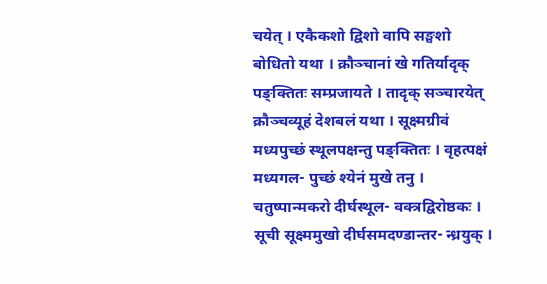चयेत् । एकैकशो द्विशो वापि सङ्घशो बोधितो यथा । क्रौञ्चानां खे गतिर्यादृक् पङ्क्तितः सम्प्रजायते । तादृक् सञ्चारयेत् क्रौञ्चव्यूहं देशबलं यथा । सूक्ष्मग्रीवं मध्यपुच्छं स्थूलपक्षन्तु पङ्क्तितः । वृहत्पक्षं मध्यगल- पुच्छं श्येनं मुखे तनु । चतुष्पान्मकरो दीर्घस्थूल- वक्त्रद्विरोष्ठकः । सूची सूक्ष्ममुखो दीर्घसमदण्डान्तर- न्ध्रयुक् ।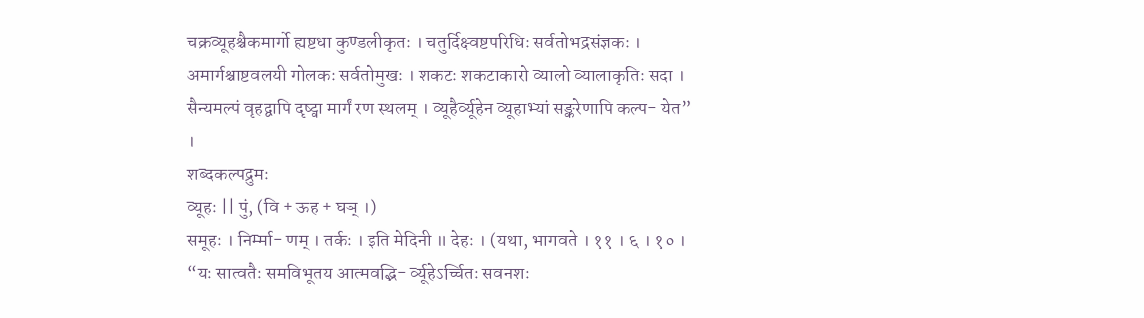चक्रव्यूहश्चैकमार्गो ह्यष्टधा कुण्डलीकृतः । चतुर्दिक्ष्वष्टपरिधिः सर्वतोभद्रसंज्ञकः । अमार्गश्चाष्टवलयी गोलकः सर्वतोमुखः । शकटः शकटाकारो व्यालो व्यालाकृतिः सदा । सैन्यमल्पं वृहद्वापि दृष्ट्वा मार्गं रण स्थलम् । व्यूहैर्व्यूहेन व्यूहाभ्यां सङ्करेणापि कल्प- येत” ।
शब्दकल्पद्रुमः
व्यूहः || पुं, (वि + ऊह + घञ् ।)
समूहः । निर्म्मा- णम् । तर्कः । इति मेदिनी ॥ देहः । (यथा, भागवते । ११ । ६ । १० । “यः सात्वतैः समविभूतय आत्मवद्भि- र्व्यूहेऽर्च्चितः सवनशः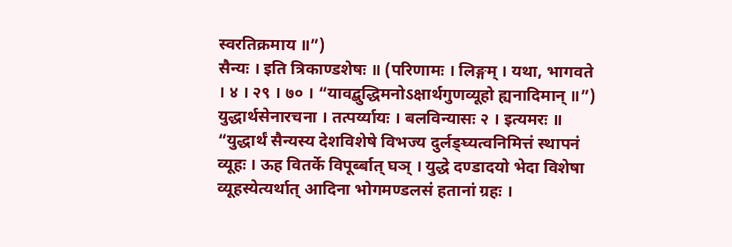स्वरतिक्रमाय ॥”)
सैन्यः । इति त्रिकाण्डशेषः ॥ (परिणामः । लिङ्गम् । यथा, भागवते । ४ । २९ । ७० । “यावद्बुद्धिमनोऽक्षार्थगुणव्यूहो ह्यनादिमान् ॥”)
युद्धार्थसेनारचना । तत्पर्य्यायः । बलविन्यासः २ । इत्यमरः ॥ “युद्धार्थं सैन्यस्य देशविशेषे विभज्य दुर्लङ्घ्यत्वनिमित्तं स्थापनं व्यूहः । ऊह वितर्के विपूर्ब्बात् घञ् । युद्धे दण्डादयो भेदा विशेषा व्यूहस्येत्यर्थात् आदिना भोगमण्डलसं हतानां ग्रहः ।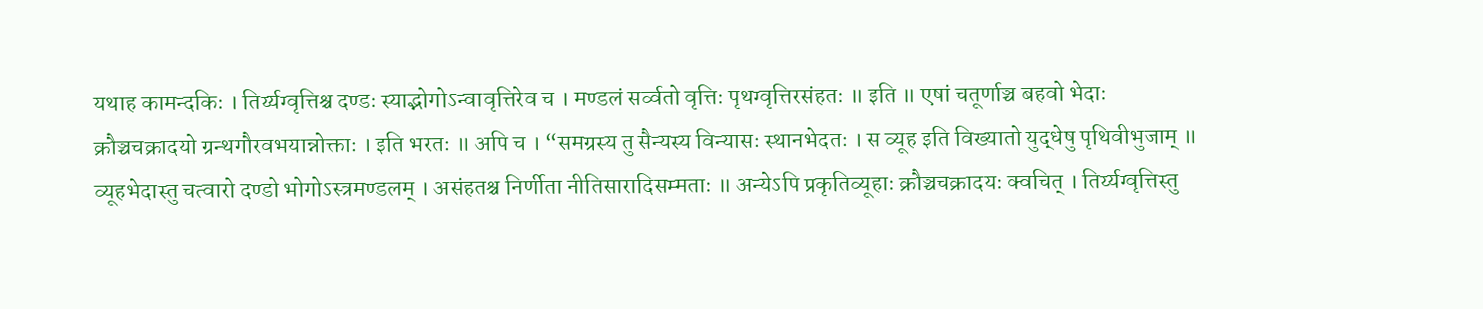यथाह कामन्दकिः । तिर्य्यग्वृत्तिश्च दण्डः स्याद्भोगोऽन्वावृत्तिरेव च । मण्डलं सर्व्वतो वृत्तिः पृथग्वृत्तिरसंहतः ॥ इति ॥ एषां चतूर्णाञ्च बहवो भेदाः क्रौञ्चचक्रादयो ग्रन्थगौरवभयान्नोक्ताः । इति भरतः ॥ अपि च । “समग्रस्य तु सैन्यस्य विन्यासः स्थानभेदतः । स व्यूह इति विख्यातो युद्धेषु पृथिवीभुजाम् ॥ व्यूहभेदास्तु चत्वारो दण्डो भोगोऽस्त्रमण्डलम् । असंहतश्च निर्णीता नीतिसारादिसम्मताः ॥ अन्येऽपि प्रकृतिव्यूहाः क्रौञ्चचक्रादयः क्वचित् । तिर्य्यग्वृत्तिस्तु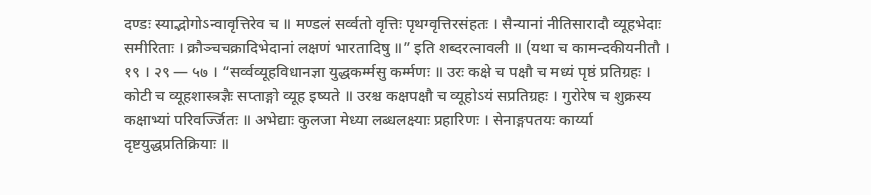दण्डः स्याद्भोगोऽन्वावृत्तिरेव च ॥ मण्डलं सर्व्वतो वृत्तिः पृथग्वृत्तिरसंहतः । सैन्यानां नीतिसारादौ व्यूहभेदाः समीरिताः । क्रौञ्चचक्रादिभेदानां लक्षणं भारतादिषु ॥” इति शब्दरत्नावली ॥ (यथा च कामन्दकीयनीतौ । १९ । २९ — ५७ । “सर्व्वव्यूहविधानज्ञा युद्धकर्म्मसु कर्म्मणः ॥ उरः कक्षे च पक्षौ च मध्यं पृष्ठं प्रतिग्रहः । कोटी च व्यूहशास्त्रज्ञैः सप्ताङ्गो व्यूह इष्यते ॥ उरश्च कक्षपक्षौ च व्यूहोऽयं सप्रतिग्रहः । गुरोरेष च शुक्रस्य कक्षाभ्यां परिवर्ज्जितः ॥ अभेद्याः कुलजा मेध्या लब्धलक्ष्याः प्रहारिणः । सेनाङ्गपतयः कार्य्या दृष्टयुद्धप्रतिक्रियाः ॥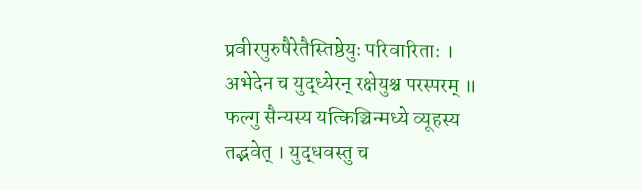प्रवीरपुरुषैरेतैस्तिष्ठेयुः परिवारिताः । अभेदेन च युद्ध्येरन् रक्षेयुश्च परस्परम् ॥ फल्गु सैन्यस्य यत्किञ्चिन्मध्ये व्यूहस्य तद्भवेत् । युद्धवस्तु च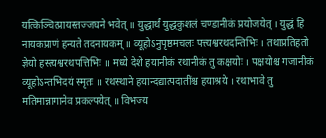यत्किञ्चित्प्रायस्तज्जघने भवेत् ॥ युद्धार्थं युद्धकुशलं चण्डानीकं प्रयोजयेत् । युद्धं हि नायकप्राणं हन्यते तदनायकम् ॥ व्यूहोऽनुपृष्ठमचलः पत्त्यश्वरथदन्तिभिः । तथाप्रतिहतो ज्ञेयो हस्त्यश्वरथपत्तिभिः ॥ मध्ये देशे हयानीकं रथानीकं तु कक्षयोः । पक्षयोश्च गजानीकं व्यूहोऽन्तभिदयं स्मृतः ॥ रथस्थाने हयान्दद्यात्पदातींश्च हयाश्रये । रथाभावे तु मतिमान्नागानेव प्रकल्पयेत् ॥ विभज्य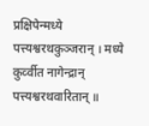प्रक्षिपेन्मध्ये पत्त्यश्वरथकुञ्जरान् । मध्ये कुर्व्वीत नागेन्द्रान् पत्त्यश्वरथवारितान् ॥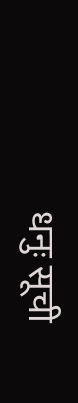धनुः सूची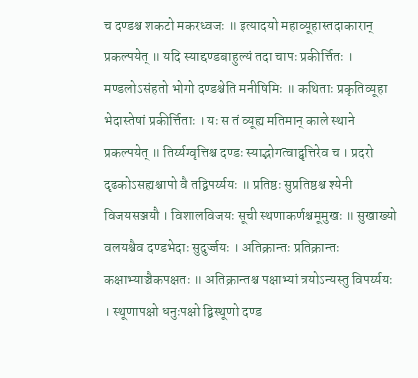च दण्डश्च शकटो मकरध्वजः ॥ इत्यादयो महाव्यूहास्तदाकारान् प्रकल्पयेत् ॥ यदि स्याद्दण्डबाहुल्यं तदा चापः प्रकीर्त्तितः । मण्डलोऽसंहतो भोगो दण्डश्चेति मनीषिमिः ॥ कथिताः प्रकृतिव्यूहा भेदास्तेषां प्रकीर्त्तिताः । यः स तं व्यूह्य मतिमान् काले स्थाने प्रकल्पयेत् ॥ तिर्य्यग्वृत्तिश्च दण्डः स्याद्भोगत्वाद्वृत्तिरेव च । प्रदरो दृढकोऽसह्यश्चापो वै तद्बिपर्य्ययः ॥ प्रतिष्ठः सुप्रतिष्ठश्च श्येनी विजयसञ्जयौ । विशालविजयः सूची स्थणाकर्णश्चमूमुखः ॥ सुखाख्यो वलयश्चैव दण्डभेदाः सुदुर्ज्जयः । अतिक्रान्तः प्रतिक्रान्तः कक्षाभ्याञ्चैकपक्षतः ॥ अतिक्रान्तश्च पक्षाभ्यां त्रयोऽन्यस्तु विपर्य्ययः । स्थूणापक्षो धनुःपक्षो द्बिस्थूणो दण्ड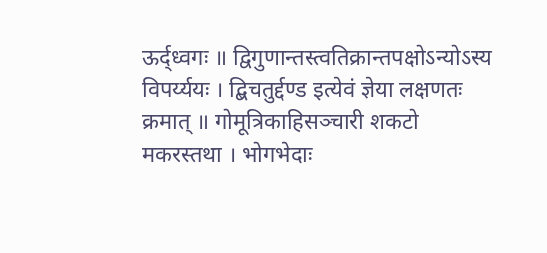ऊर्द्ध्वगः ॥ द्विगुणान्तस्त्वतिक्रान्तपक्षोऽन्योऽस्य विपर्य्ययः । द्बिचतुर्द्दण्ड इत्येवं ज्ञेया लक्षणतः क्रमात् ॥ गोमूत्रिकाहिसञ्चारी शकटो मकरस्तथा । भोगभेदाः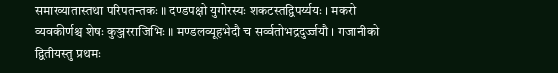समाख्यातास्तथा परिपतन्तकः ॥ दण्डपक्षो युगोरस्यः शकटस्तद्विपर्य्ययः । मकरो व्यवकीर्णश्च शेषः कुञ्जरराजिभिः ॥ मण्डलव्यूहभेदौ च सर्व्वतोभद्रदुर्ज्जयौ । गजानीको द्वितीयस्तु प्रथमः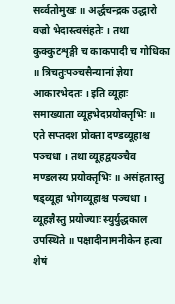सर्व्वतोमुखः ॥ अर्द्धचन्द्रक उद्धारो वज्रो भेदास्त्वसंहतेः । तथा कुक्कुटशृङ्गी च काकपादी च गोधिका ॥ त्रिचतुःपञ्चसैन्यानां ज्ञेया आकारभेदतः । इति व्यूहाः समाख्याता व्यूहभेदप्रयोक्तृभिः ॥ एते सप्तदश प्रोक्ता दण्डव्यूहाश्च पञ्चधा । तथा व्यूहद्वयञ्चैव मण्डलस्य प्रयोक्तृभिः ॥ असंहतास्तु षड्व्यूहा भोगव्यूहाश्च पञ्चधा । व्यूहज्ञैस्तु प्रयोज्याः स्युर्युद्धकाल उपस्थिते ॥ पक्षादीनामनीकेन हत्वा शेषं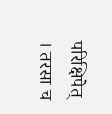परिक्षिपेत् । तरसा च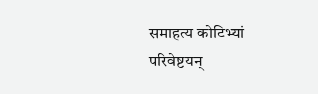समाहत्य कोटिभ्यां परिवेष्टयन्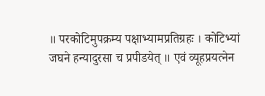॥ परकोटिमुपक्रम्य पक्षाभ्यामप्रतिग्रहः । कोटिभ्यां जघने हन्यादुरसा च प्रपीडयेत् ॥ एवं व्यूहप्रयत्नेन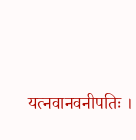यत्नवानवनीपतिः ।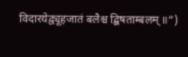विदारयेद्व्यूहजातं बलैश्च द्बिषताम्बलम् ॥”)